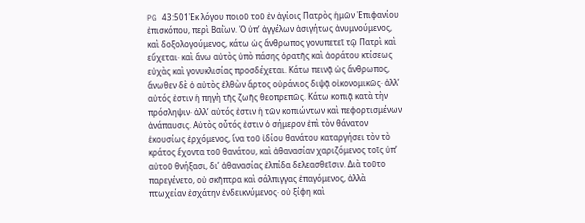PG 43:501Ἐκ λόγου ποιοῦ τοῦ ἐν ἁγίοις Πατρὸς ἡμῶν Ἐπιφανίου ἐπισκόπου, περὶ Βαί̈ων. Ὁ ὑπ’ ἀγγέλων ἀσιγήτως ἀνυμνούμενος, καὶ δοξολογούμενος, κάτω ὡς ἄνθρωπος γονυπετεῖ τῷ Πατρὶ καὶ εὔχεται· καὶ ἄνω αὐτὸς ὑπὸ πάσης ὁρατῆς καὶ ἀοράτου κτίσεως εὐχὰς καὶ γονυκλισίας προσδέχεται. Κάτω πεινᾷ ὡς ἄνθρωπος, ἄνωθεν δὲ ὁ αὐτὸς ἐλθὼν ἄρτος οὐράνιος διψᾷ οἰκονομικῶς· ἀλλ’ αὐτός ἐστιν ἡ πηγὴ τῆς ζωῆς θεοπρεπῶς. Κάτω κοπιᾷ κατὰ τὴν πρόσληψιν· ἀλλ’ αὐτός ἐστιν ἡ τῶν κοπιώντων καὶ πεφορτισμένων ἀνάπαυσις. Αὐτὸς οὗτός ἐστιν ὁ σήμερον ἐπὶ τὸν θάνατον ἑκουσίως ἐρχόμενος, ἵνα τοῦ ἰδίου θανάτου καταργήσει τὸν τὸ κράτος ἔχοντα τοῦ θανάτου, καὶ ἀθανασίαν χαριζόμενος τοῖς ὑπ’ αὐτοῦ θνήξασι, δι’ ἀθανασίας ἐλπίδα δελεασθεῖσιν. Διὰ τοῦτο παρεγένετο, οὐ σκῆπτρα καὶ σάλπιγγας ἐπαγόμενος, ἀλλὰ πτωχείαν ἐσχάτην ἐνδεικνύμενος· οὐ ξίφη καὶ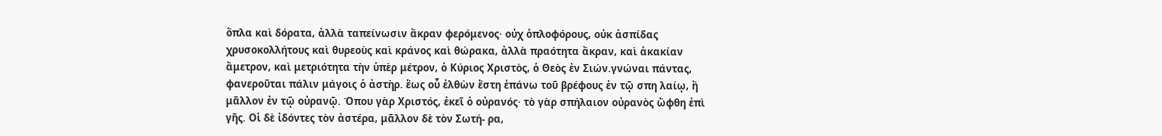ὅπλα καὶ δόρατα, ἀλλὰ ταπείνωσιν ἄκραν φερόμενος· οὐχ ὁπλοφόρους, οὐκ ἀσπίδας χρυσοκολλήτους καὶ θυρεοὺς καὶ κράνος καὶ θώρακα, ἀλλὰ πραότητα ἄκραν, καὶ ἀκακίαν ἄμετρον, καὶ μετριότητα τὴν ὑπὲρ μέτρον, ὁ Κύριος Χριστὸς, ὁ Θεὸς ἐν Σιών.γνώναι πάντας, φανεροῦται πάλιν μάγοις ὁ ἀστὴρ. ἕως οὗ ἐλθὼν ἔστη ἐπάνω τοῦ βρέφους ἐν τῷ σπη λαίῳ, ἢ μᾶλλον ἐν τῷ οὐρανῷ. Όπου γὰρ Χριστός, ἐκεῖ ὁ οὐρανός· τὸ γὰρ σπήλαιον οὐρανὸς ὤφθη ἐπὶ γῆς. Οἱ δὲ ἰδόντες τὸν ἀστέρα, μᾶλλον δὲ τὸν Σωτή- ρα,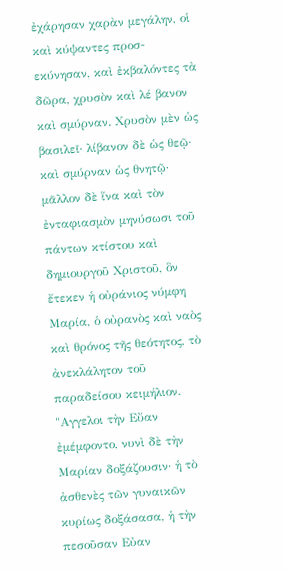ἐχάρησαν χαρὰν μεγάλην, οἱ καὶ κύψαντες προσ- εκύνησαν, καὶ ἐκβαλόντες τὰ δῶρα, χρυσὸν καὶ λέ βανον καὶ σμύρναν. Χρυσὸν μὲν ὡς βασιλεῖ· λίβανον δὲ ὡς θεῷ· καὶ σμύρναν ὡς θνητῷ· μᾶλλον δὲ ἵνα καὶ τὸν ἐνταφιασμὸν μηνύσωσι τοῦ πάντων κτίστου καὶ δημιουργοῦ Χριστοῦ, ὃν ἔτεκεν ἡ οὐράνιος νύμφη Μαρία, ὁ οὐρανὸς καὶ ναὸς καὶ θρόνος τῆς θεότητος, τὸ ἀνεκλάλητον τοῦ παραδείσου κειμήλιον. "Αγγελοι τὴν Εὔαν ἐμέμφοντο, νυνὶ δὲ τὴν Μαρίαν δοξάζουσιν· ἡ τὸ ἀσθενὲς τῶν γυναικῶν κυρίως δοξάσασα, ἡ τὴν πεσοῦσαν Εὐαν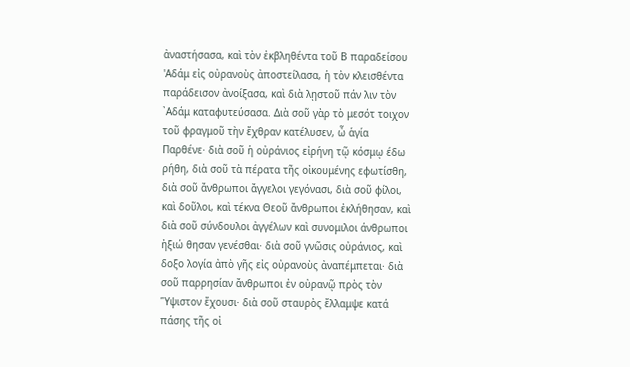ἀναστήσασα, καὶ τὸν ἐκβληθέντα τοῦ Β παραδείσου 'Αδάμ εἰς οὐρανοὺς ἀποστείλασα, ἡ τὸν κλεισθέντα παράδεισον ἀνοίξασα, καὶ διὰ λῃστοῦ πάν λιν τὸν ᾿Αδάμ καταφυτεύσασα. Διὰ σοῦ γὰρ τὸ μεσότ τοιχον τοῦ φραγμοῦ τὴν ἔχθραν κατέλυσεν, ὦ ἁγία Παρθένε· διὰ σοῦ ἡ οὐράνιος εἰρήνη τῷ κόσμῳ έδω ρήθη, διὰ σοῦ τὰ πέρατα τῆς οἰκουμένης εφωτίσθη, διὰ σοῦ ἄνθρωποι ἄγγελοι γεγόνασι, διὰ σοῦ φίλοι, καὶ δοῦλοι, καὶ τέκνα Θεοῦ ἄνθρωποι ἐκλήθησαν, καὶ διὰ σοῦ σύνδουλοι ἀγγέλων καὶ συνομιλοι άνθρωποι ἠξιώ θησαν γενέσθαι· διὰ σοῦ γνῶσις οὐράνιος, καὶ δοξο λογία ἀπὸ γῆς εἰς οὐρανοὺς ἀναπέμπεται· διὰ σοῦ παρρησίαν ἄνθρωποι ἐν οὐρανῷ πρὸς τὸν Ὕψιστον ἔχουσι· διὰ σοῦ σταυρὸς ἔλλαμψε κατά πάσης τῆς οἰ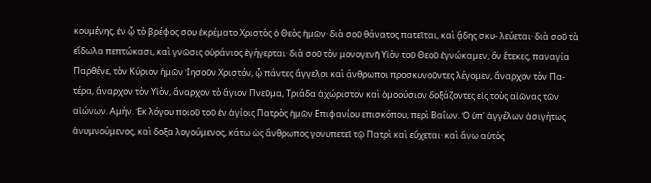κουμένης, ἐν ᾧ τὸ βρέφος σου ἐκρέματο Χριστὸς ὁ Θεὸς ἡμῶν· διὰ σοῦ θάνατος πατεῖται, καὶ ᾅδης σκυ- λεύεται· διὰ σοῦ τὰ εἴδωλα πεπτώκασι, καὶ γνῶσις οὐράνιος ἐγήγερται· διὰ σοῦ τὸν μονογενῆ Υἱὸν τοῦ Θεοῦ ἐγνώκαμεν, ὃν ἔτεκες, παναγία Παρθένε, τὸν Κύριον ἡμῶν Ἰησοῦν Χριστόν, ᾧ πάντες ἄγγελοι καὶ άνθρωποι προσκυνοῦντες λέγομεν, ἄναρχον τὸν Πα- τέρα, ἄναρχον τὸν Υἱὸν, ἄναρχον τὸ ἅγιον Πνεῦμα, Τριάδα ἀχώριστον καὶ ὁμοούσιον δοξάζοντες εἰς τοὺς αἰῶνας τῶν αἰώνων. Αμήν. Ἐκ λόγου ποιοῦ τοῦ ἐν ἁγίοις Πατρὸς ἡμῶν Επιφανίου επισκόπου, περὶ Βαΐων. Ὁ ὑπ' ἀγγέλων ἀσιγήτως ἀνυμνούμενος, καὶ δοξα λογούμενος, κάτω ὡς ἄνθρωπος γονυπετεῖ τῷ Πατρὶ καὶ εὔχεται· καὶ ἄνω αὐτὸς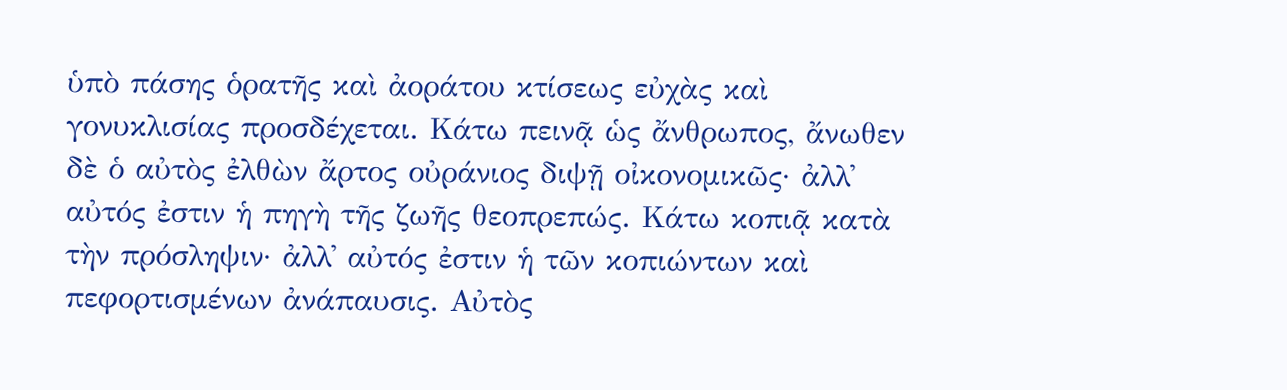ὑπὸ πάσης ὁρατῆς καὶ ἀοράτου κτίσεως εὐχὰς καὶ γονυκλισίας προσδέχεται. Κάτω πεινᾷ ὡς ἄνθρωπος, ἄνωθεν δὲ ὁ αὐτὸς ἐλθὼν ἄρτος οὐράνιος διψῇ οἰκονομικῶς· ἀλλ᾽ αὐτός ἐστιν ἡ πηγὴ τῆς ζωῆς θεοπρεπώς. Κάτω κοπιᾷ κατὰ τὴν πρόσληψιν· ἀλλ᾽ αὐτός ἐστιν ἡ τῶν κοπιώντων καὶ πεφορτισμένων ἀνάπαυσις. Αὐτὸς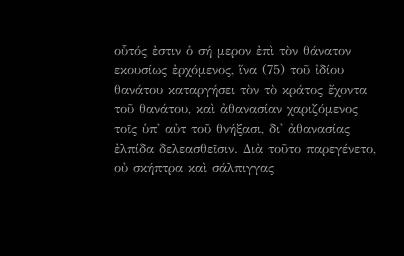οὗτός ἐστιν ὁ σή μερον ἐπὶ τὸν θάνατον εκουσίως ἐρχόμενος, ἵνα (75) τοῦ ἰδίου θανάτου καταργήσει τὸν τὸ κράτος ἔχοντα τοῦ θανάτου, καὶ ἀθανασίαν χαριζόμενος τοῖς ὑπ' αὐτ τοῦ θνήξασι, δι' ἀθανασίας ἐλπίδα δελεασθεῖσιν. Διὰ τοῦτο παρεγένετο, οὐ σκήπτρα καὶ σάλπιγγας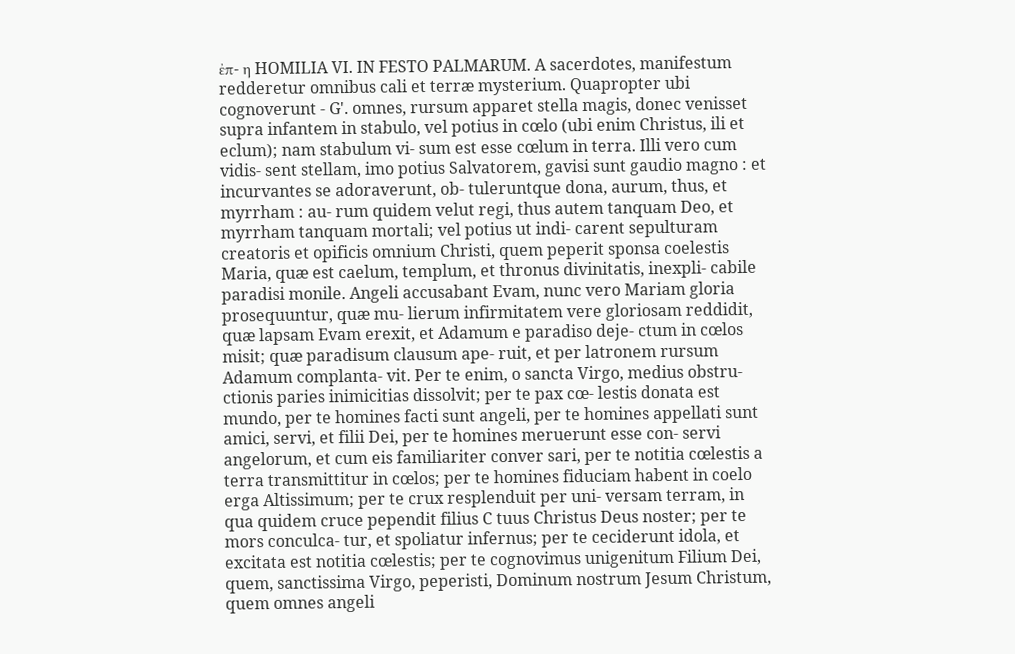ἐπ- η HOMILIA VI. IN FESTO PALMARUM. A sacerdotes, manifestum redderetur omnibus cali et terræ mysterium. Quapropter ubi cognoverunt - G'. omnes, rursum apparet stella magis, donec venisset supra infantem in stabulo, vel potius in cœlo (ubi enim Christus, ili et eclum); nam stabulum vi- sum est esse cœlum in terra. Illi vero cum vidis- sent stellam, imo potius Salvatorem, gavisi sunt gaudio magno : et incurvantes se adoraverunt, ob- tuleruntque dona, aurum, thus, et myrrham : au- rum quidem velut regi, thus autem tanquam Deo, et myrrham tanquam mortali; vel potius ut indi- carent sepulturam creatoris et opificis omnium Christi, quem peperit sponsa coelestis Maria, quæ est caelum, templum, et thronus divinitatis, inexpli- cabile paradisi monile. Angeli accusabant Evam, nunc vero Mariam gloria prosequuntur, quæ mu- lierum infirmitatem vere gloriosam reddidit, quæ lapsam Evam erexit, et Adamum e paradiso deje- ctum in cœlos misit; quæ paradisum clausum ape- ruit, et per latronem rursum Adamum complanta- vit. Per te enim, o sancta Virgo, medius obstru- ctionis paries inimicitias dissolvit; per te pax cœ- lestis donata est mundo, per te homines facti sunt angeli, per te homines appellati sunt amici, servi, et filii Dei, per te homines meruerunt esse con- servi angelorum, et cum eis familiariter conver sari, per te notitia cœlestis a terra transmittitur in cœlos; per te homines fiduciam habent in coelo erga Altissimum; per te crux resplenduit per uni- versam terram, in qua quidem cruce pependit filius C tuus Christus Deus noster; per te mors conculca- tur, et spoliatur infernus; per te ceciderunt idola, et excitata est notitia cœlestis; per te cognovimus unigenitum Filium Dei, quem, sanctissima Virgo, peperisti, Dominum nostrum Jesum Christum, quem omnes angeli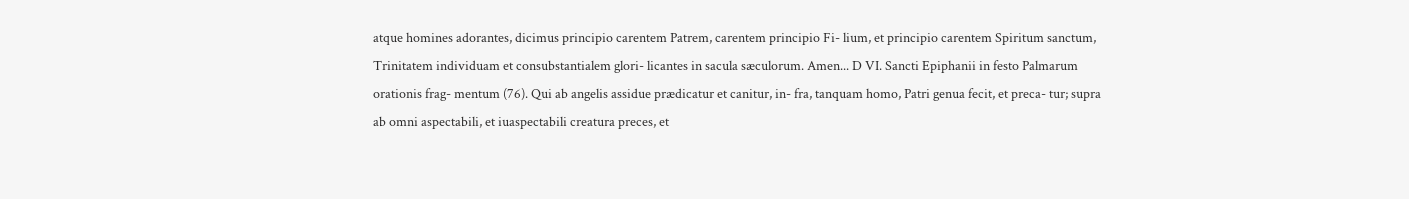atque homines adorantes, dicimus principio carentem Patrem, carentem principio Fi- lium, et principio carentem Spiritum sanctum, Trinitatem individuam et consubstantialem glori- licantes in sacula sæculorum. Amen... D VI. Sancti Epiphanii in festo Palmarum orationis frag- mentum (76). Qui ab angelis assidue prædicatur et canitur, in- fra, tanquam homo, Patri genua fecit, et preca- tur; supra ab omni aspectabili, et iuaspectabili creatura preces, et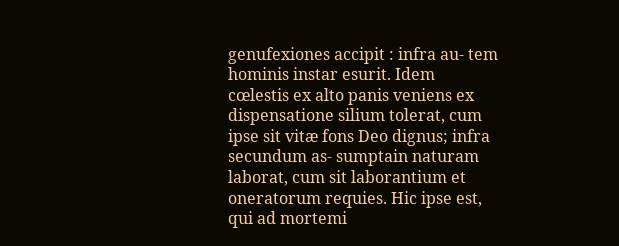genufexiones accipit : infra au- tem hominis instar esurit. Idem cœlestis ex alto panis veniens ex dispensatione silium tolerat, cum ipse sit vitæ fons Deo dignus; infra secundum as- sumptain naturam laborat, cum sit laborantium et oneratorum requies. Hic ipse est, qui ad mortemi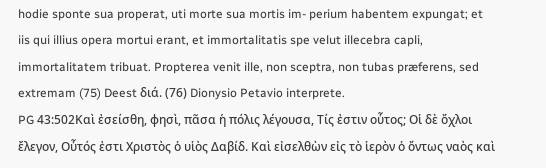hodie sponte sua properat, uti morte sua mortis im- perium habentem expungat; et iis qui illius opera mortui erant, et immortalitatis spe velut illecebra capli, immortalitatem tribuat. Propterea venit ille, non sceptra, non tubas præferens, sed extremam (75) Deest διά. (76) Dionysio Petavio interprete.
PG 43:502Καὶ ἐσείσθη, φησὶ, πᾶσα ἡ πόλις λέγουσα, Τίς ἐστιν οὗτος; Οἱ δὲ ὄχλοι ἔλεγον, Οὗτός ἐστι Χριστὸς ὁ υἱὸς Δαβίδ. Καὶ εἰσελθὼν εἰς τὸ ἱερὸν ὁ ὄντως ναὸς καὶ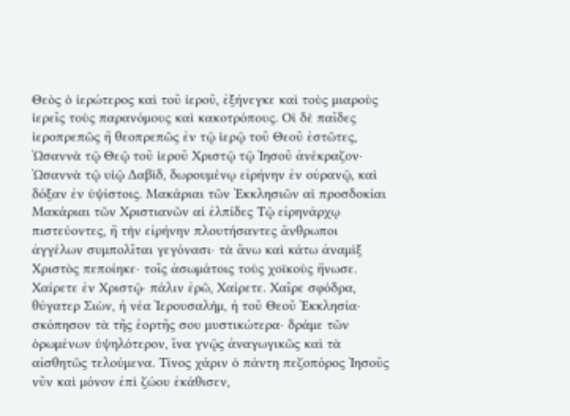Θεὸς ὁ ἱερώτερος καὶ τοῦ ἱεροῦ, ἐξήνεγκε καὶ τοὺς μιαροὺς ἱερεῖς τοὺς παρανόμους καὶ κακοτρόπους. Οἱ δὲ παῖδες ἱεροπρεπῶς ἢ θεοπρεπῶς ἐν τῷ ἱερῷ τοῦ Θεοῦ ἑστῶτες, Ὡσαννὰ τῷ Θεῷ τοῦ ἱεροῦ Χριστῷ τῷ Ἰησοῦ ἀνέκραζον· Ὡσαννὰ τῷ υἱῷ Δαβὶδ, δωρουμένῳ εἰρήνην ἐν οὐρανῷ, καὶ δόξαν ἐν ὑψίστοις. Μακάριαι τῶν Ἐκκλησιῶν αἱ προσδοκίαι Μακάριαι τῶν Χριστιανῶν αἱ ἐλπίδες Τῷ εἰρηνάρχῳ πιστεύοντες, ἢ τὴν εἰρήνην πλουτήσαντες ἄνθρωποι ἀγγέλων συμπολῖται γεγόνασι· τὰ ἄνω καὶ κάτω ἀναμὶξ Χριστὸς πεποίηκε· τοῖς ἀσωμάτοις τοὺς χοϊκοὺς ἥνωσε. Χαίρετε ἐν Χριστῷ· πάλιν ἐρῶ, Χαίρετε. Χαῖρε σφόδρα, θύγατερ Σιὼν, ἡ νέα Ἱερουσαλὴμ, ἡ τοῦ Θεοῦ Ἐκκλησία· σκόπησον τὰ τῆς ἑορτῆς σου μυστικώτερα· δράμε τῶν ὁρωμένων ὑψηλότερον, ἵνα γνῷς ἀναγωγικῶς καὶ τὰ αἰσθητῶς τελούμενα. Τίνος χάριν ὁ πάντη πεζοπόρος Ἰησοῦς νῦν καὶ μόνον ἐπὶ ζώου ἐκάθισεν,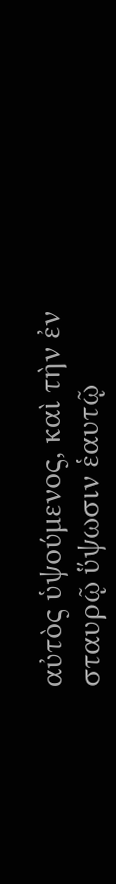αὐτὸς ὑψούμενος, καὶ τὴν ἐν σταυρῷ ὕψωσιν ἑαυτῷ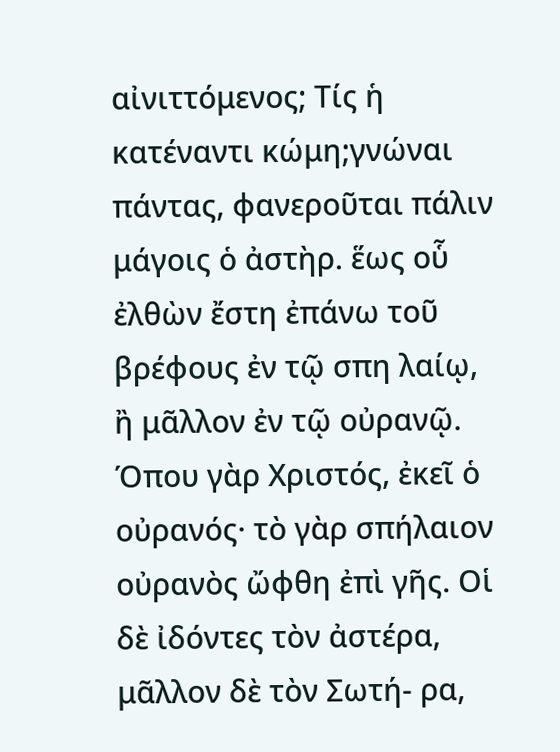αἰνιττόμενος; Τίς ἡ κατέναντι κώμη;γνώναι πάντας, φανεροῦται πάλιν μάγοις ὁ ἀστὴρ. ἕως οὗ ἐλθὼν ἔστη ἐπάνω τοῦ βρέφους ἐν τῷ σπη λαίῳ, ἢ μᾶλλον ἐν τῷ οὐρανῷ. Όπου γὰρ Χριστός, ἐκεῖ ὁ οὐρανός· τὸ γὰρ σπήλαιον οὐρανὸς ὤφθη ἐπὶ γῆς. Οἱ δὲ ἰδόντες τὸν ἀστέρα, μᾶλλον δὲ τὸν Σωτή- ρα,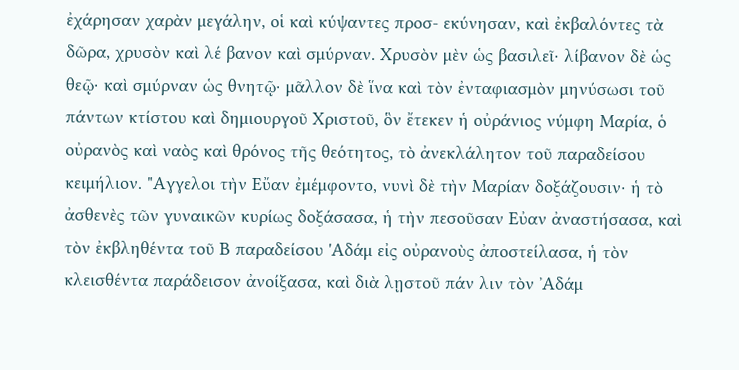ἐχάρησαν χαρὰν μεγάλην, οἱ καὶ κύψαντες προσ- εκύνησαν, καὶ ἐκβαλόντες τὰ δῶρα, χρυσὸν καὶ λέ βανον καὶ σμύρναν. Χρυσὸν μὲν ὡς βασιλεῖ· λίβανον δὲ ὡς θεῷ· καὶ σμύρναν ὡς θνητῷ· μᾶλλον δὲ ἵνα καὶ τὸν ἐνταφιασμὸν μηνύσωσι τοῦ πάντων κτίστου καὶ δημιουργοῦ Χριστοῦ, ὃν ἔτεκεν ἡ οὐράνιος νύμφη Μαρία, ὁ οὐρανὸς καὶ ναὸς καὶ θρόνος τῆς θεότητος, τὸ ἀνεκλάλητον τοῦ παραδείσου κειμήλιον. "Αγγελοι τὴν Εὔαν ἐμέμφοντο, νυνὶ δὲ τὴν Μαρίαν δοξάζουσιν· ἡ τὸ ἀσθενὲς τῶν γυναικῶν κυρίως δοξάσασα, ἡ τὴν πεσοῦσαν Εὐαν ἀναστήσασα, καὶ τὸν ἐκβληθέντα τοῦ Β παραδείσου 'Αδάμ εἰς οὐρανοὺς ἀποστείλασα, ἡ τὸν κλεισθέντα παράδεισον ἀνοίξασα, καὶ διὰ λῃστοῦ πάν λιν τὸν ᾿Αδάμ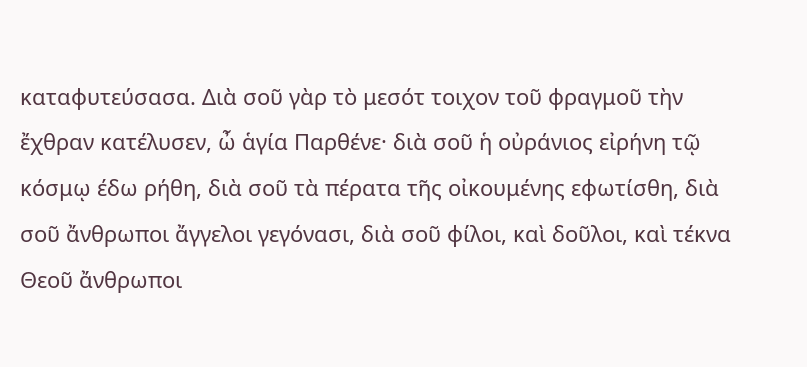καταφυτεύσασα. Διὰ σοῦ γὰρ τὸ μεσότ τοιχον τοῦ φραγμοῦ τὴν ἔχθραν κατέλυσεν, ὦ ἁγία Παρθένε· διὰ σοῦ ἡ οὐράνιος εἰρήνη τῷ κόσμῳ έδω ρήθη, διὰ σοῦ τὰ πέρατα τῆς οἰκουμένης εφωτίσθη, διὰ σοῦ ἄνθρωποι ἄγγελοι γεγόνασι, διὰ σοῦ φίλοι, καὶ δοῦλοι, καὶ τέκνα Θεοῦ ἄνθρωποι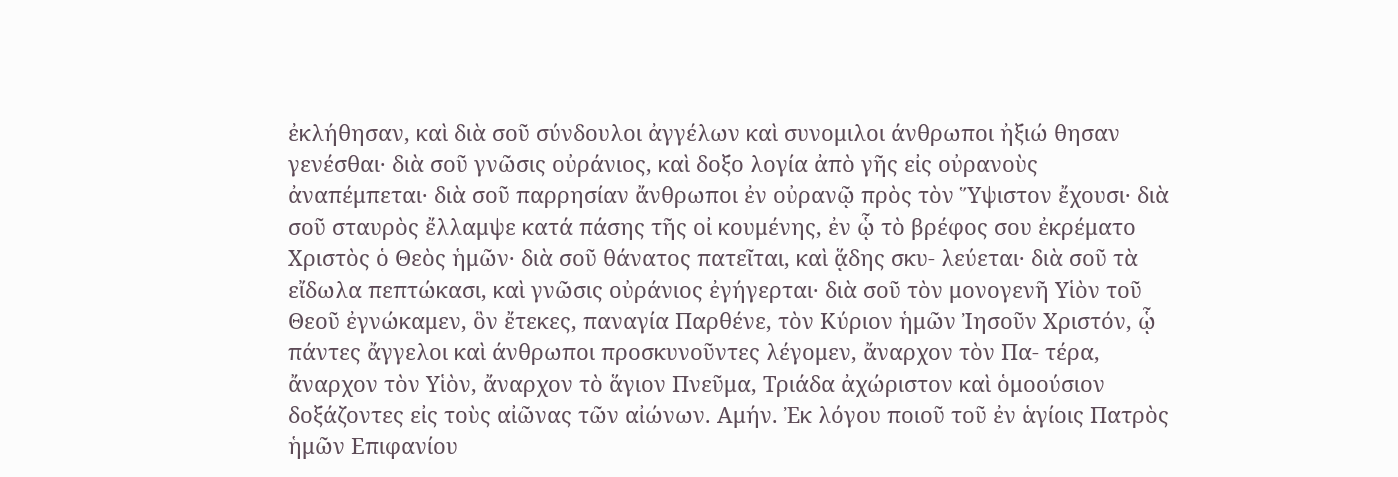ἐκλήθησαν, καὶ διὰ σοῦ σύνδουλοι ἀγγέλων καὶ συνομιλοι άνθρωποι ἠξιώ θησαν γενέσθαι· διὰ σοῦ γνῶσις οὐράνιος, καὶ δοξο λογία ἀπὸ γῆς εἰς οὐρανοὺς ἀναπέμπεται· διὰ σοῦ παρρησίαν ἄνθρωποι ἐν οὐρανῷ πρὸς τὸν Ὕψιστον ἔχουσι· διὰ σοῦ σταυρὸς ἔλλαμψε κατά πάσης τῆς οἰ κουμένης, ἐν ᾧ τὸ βρέφος σου ἐκρέματο Χριστὸς ὁ Θεὸς ἡμῶν· διὰ σοῦ θάνατος πατεῖται, καὶ ᾅδης σκυ- λεύεται· διὰ σοῦ τὰ εἴδωλα πεπτώκασι, καὶ γνῶσις οὐράνιος ἐγήγερται· διὰ σοῦ τὸν μονογενῆ Υἱὸν τοῦ Θεοῦ ἐγνώκαμεν, ὃν ἔτεκες, παναγία Παρθένε, τὸν Κύριον ἡμῶν Ἰησοῦν Χριστόν, ᾧ πάντες ἄγγελοι καὶ άνθρωποι προσκυνοῦντες λέγομεν, ἄναρχον τὸν Πα- τέρα, ἄναρχον τὸν Υἱὸν, ἄναρχον τὸ ἅγιον Πνεῦμα, Τριάδα ἀχώριστον καὶ ὁμοούσιον δοξάζοντες εἰς τοὺς αἰῶνας τῶν αἰώνων. Αμήν. Ἐκ λόγου ποιοῦ τοῦ ἐν ἁγίοις Πατρὸς ἡμῶν Επιφανίου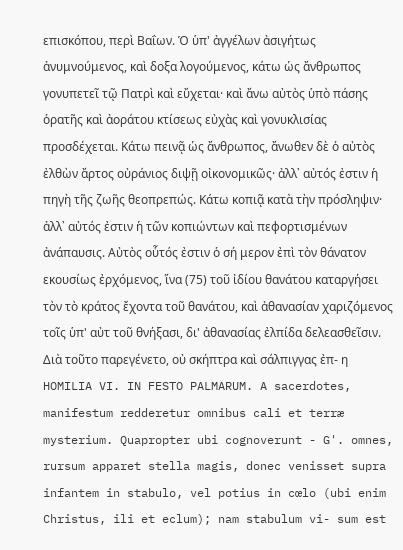επισκόπου, περὶ Βαΐων. Ὁ ὑπ' ἀγγέλων ἀσιγήτως ἀνυμνούμενος, καὶ δοξα λογούμενος, κάτω ὡς ἄνθρωπος γονυπετεῖ τῷ Πατρὶ καὶ εὔχεται· καὶ ἄνω αὐτὸς ὑπὸ πάσης ὁρατῆς καὶ ἀοράτου κτίσεως εὐχὰς καὶ γονυκλισίας προσδέχεται. Κάτω πεινᾷ ὡς ἄνθρωπος, ἄνωθεν δὲ ὁ αὐτὸς ἐλθὼν ἄρτος οὐράνιος διψῇ οἰκονομικῶς· ἀλλ᾽ αὐτός ἐστιν ἡ πηγὴ τῆς ζωῆς θεοπρεπώς. Κάτω κοπιᾷ κατὰ τὴν πρόσληψιν· ἀλλ᾽ αὐτός ἐστιν ἡ τῶν κοπιώντων καὶ πεφορτισμένων ἀνάπαυσις. Αὐτὸς οὗτός ἐστιν ὁ σή μερον ἐπὶ τὸν θάνατον εκουσίως ἐρχόμενος, ἵνα (75) τοῦ ἰδίου θανάτου καταργήσει τὸν τὸ κράτος ἔχοντα τοῦ θανάτου, καὶ ἀθανασίαν χαριζόμενος τοῖς ὑπ' αὐτ τοῦ θνήξασι, δι' ἀθανασίας ἐλπίδα δελεασθεῖσιν. Διὰ τοῦτο παρεγένετο, οὐ σκήπτρα καὶ σάλπιγγας ἐπ- η HOMILIA VI. IN FESTO PALMARUM. A sacerdotes, manifestum redderetur omnibus cali et terræ mysterium. Quapropter ubi cognoverunt - G'. omnes, rursum apparet stella magis, donec venisset supra infantem in stabulo, vel potius in cœlo (ubi enim Christus, ili et eclum); nam stabulum vi- sum est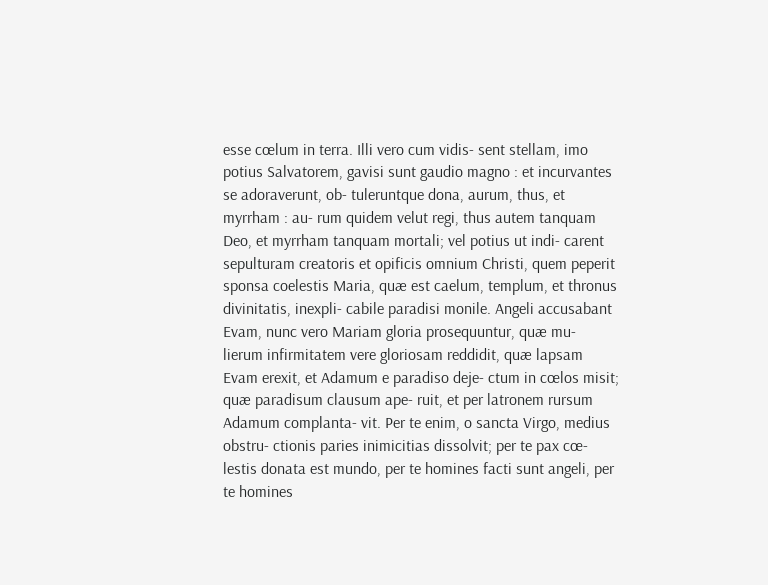esse cœlum in terra. Illi vero cum vidis- sent stellam, imo potius Salvatorem, gavisi sunt gaudio magno : et incurvantes se adoraverunt, ob- tuleruntque dona, aurum, thus, et myrrham : au- rum quidem velut regi, thus autem tanquam Deo, et myrrham tanquam mortali; vel potius ut indi- carent sepulturam creatoris et opificis omnium Christi, quem peperit sponsa coelestis Maria, quæ est caelum, templum, et thronus divinitatis, inexpli- cabile paradisi monile. Angeli accusabant Evam, nunc vero Mariam gloria prosequuntur, quæ mu- lierum infirmitatem vere gloriosam reddidit, quæ lapsam Evam erexit, et Adamum e paradiso deje- ctum in cœlos misit; quæ paradisum clausum ape- ruit, et per latronem rursum Adamum complanta- vit. Per te enim, o sancta Virgo, medius obstru- ctionis paries inimicitias dissolvit; per te pax cœ- lestis donata est mundo, per te homines facti sunt angeli, per te homines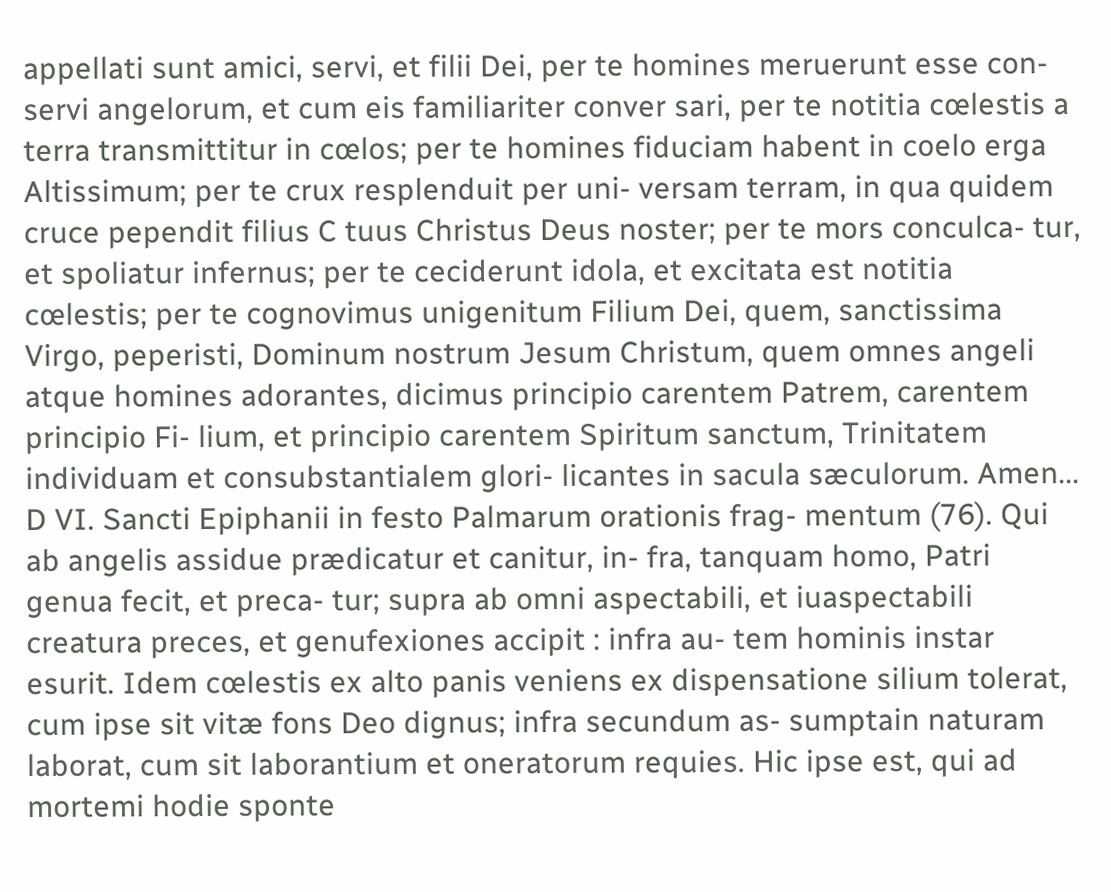appellati sunt amici, servi, et filii Dei, per te homines meruerunt esse con- servi angelorum, et cum eis familiariter conver sari, per te notitia cœlestis a terra transmittitur in cœlos; per te homines fiduciam habent in coelo erga Altissimum; per te crux resplenduit per uni- versam terram, in qua quidem cruce pependit filius C tuus Christus Deus noster; per te mors conculca- tur, et spoliatur infernus; per te ceciderunt idola, et excitata est notitia cœlestis; per te cognovimus unigenitum Filium Dei, quem, sanctissima Virgo, peperisti, Dominum nostrum Jesum Christum, quem omnes angeli atque homines adorantes, dicimus principio carentem Patrem, carentem principio Fi- lium, et principio carentem Spiritum sanctum, Trinitatem individuam et consubstantialem glori- licantes in sacula sæculorum. Amen... D VI. Sancti Epiphanii in festo Palmarum orationis frag- mentum (76). Qui ab angelis assidue prædicatur et canitur, in- fra, tanquam homo, Patri genua fecit, et preca- tur; supra ab omni aspectabili, et iuaspectabili creatura preces, et genufexiones accipit : infra au- tem hominis instar esurit. Idem cœlestis ex alto panis veniens ex dispensatione silium tolerat, cum ipse sit vitæ fons Deo dignus; infra secundum as- sumptain naturam laborat, cum sit laborantium et oneratorum requies. Hic ipse est, qui ad mortemi hodie sponte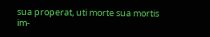sua properat, uti morte sua mortis im-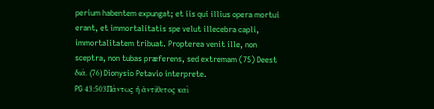perium habentem expungat; et iis qui illius opera mortui erant, et immortalitatis spe velut illecebra capli, immortalitatem tribuat. Propterea venit ille, non sceptra, non tubas præferens, sed extremam (75) Deest διά. (76) Dionysio Petavio interprete.
PG 43:503Πάντως ἡ ἀντίθετος καὶ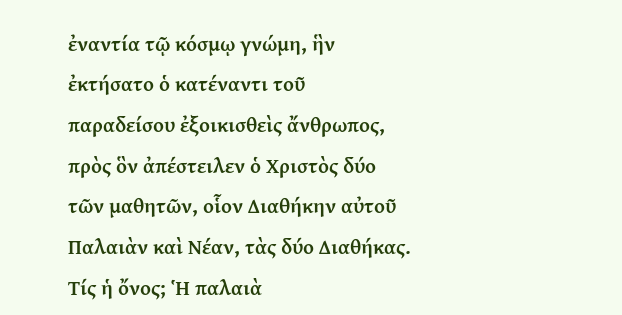ἐναντία τῷ κόσμῳ γνώμη, ἣν ἐκτήσατο ὁ κατέναντι τοῦ παραδείσου ἐξοικισθεὶς ἄνθρωπος, πρὸς ὃν ἀπέστειλεν ὁ Χριστὸς δύο τῶν μαθητῶν, οἷον Διαθήκην αὐτοῦ Παλαιὰν καὶ Νέαν, τὰς δύο Διαθήκας. Τίς ἡ ὄνος; Ἡ παλαιὰ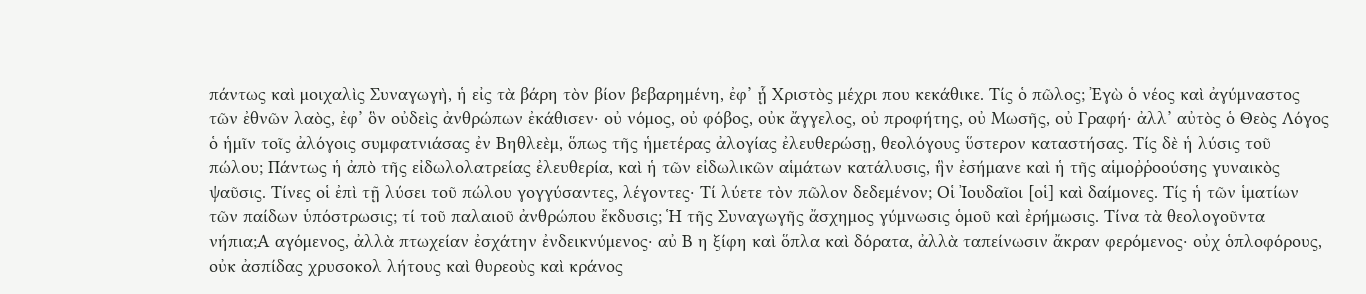πάντως καὶ μοιχαλὶς Συναγωγὴ, ἡ εἰς τὰ βάρη τὸν βίον βεβαρημένη, ἐφ’ ᾗ Χριστὸς μέχρι που κεκάθικε. Τίς ὁ πῶλος; Ἐγὼ ὁ νέος καὶ ἀγύμναστος τῶν ἐθνῶν λαὸς, ἐφ’ ὃν οὐδεὶς ἀνθρώπων ἐκάθισεν· οὐ νόμος, οὐ φόβος, οὐκ ἄγγελος, οὐ προφήτης, οὐ Μωσῆς, οὐ Γραφή· ἀλλ’ αὐτὸς ὁ Θεὸς Λόγος ὁ ἡμῖν τοῖς ἀλόγοις συμφατνιάσας ἐν Βηθλεὲμ, ὅπως τῆς ἡμετέρας ἀλογίας ἐλευθερώσῃ, θεολόγους ὕστερον καταστήσας. Τίς δὲ ἡ λύσις τοῦ πώλου; Πάντως ἡ ἀπὸ τῆς εἰδωλολατρείας ἐλευθερία, καὶ ἡ τῶν εἰδωλικῶν αἱμάτων κατάλυσις, ἣν ἐσήμανε καὶ ἡ τῆς αἱμοῤῥοούσης γυναικὸς ψαῦσις. Τίνες οἱ ἐπὶ τῇ λύσει τοῦ πώλου γογγύσαντες, λέγοντες· Τί λύετε τὸν πῶλον δεδεμένον; Οἱ Ἰουδαῖοι [οἱ] καὶ δαίμονες. Τίς ἡ τῶν ἱματίων τῶν παίδων ὑπόστρωσις; τί τοῦ παλαιοῦ ἀνθρώπου ἔκδυσις; Ἡ τῆς Συναγωγῆς ἄσχημος γύμνωσις ὁμοῦ καὶ ἐρήμωσις. Τίνα τὰ θεολογοῦντα νήπια;Α αγόμενος, ἀλλὰ πτωχείαν ἐσχάτην ἐνδεικνύμενος· αὐ Β η ξίφη καὶ ὅπλα καὶ δόρατα, ἀλλὰ ταπείνωσιν ἄκραν φερόμενος· οὐχ ὁπλοφόρους, οὐκ ἀσπίδας χρυσοκολ λήτους καὶ θυρεοὺς καὶ κράνος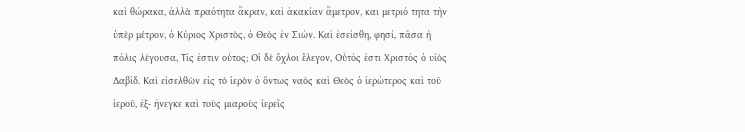καὶ θώρακα, ἀλλὰ πραότητα ἄκραν, καὶ ἀκακίαν ἄμετρον, και μετριό τητα τὴν ὑπὲρ μέτρον, ὁ Κύριος Χριστὸς, ὁ Θεὸς ἐν Σιών. Καὶ ἐσείσθη, φησί, πᾶσα ἡ πόλις λέγουσα, Τίς ἐστιν οὗτος; Οἱ δὲ ὄχλοι ἔλεγον, Οὗτός ἐστι Χριστός ὁ υἱὸς Δαβίδ. Καὶ εἰσελθὼν εἰς τὸ ἱερὸν ὁ ὄντως ναὸς καὶ Θεὸς ὁ ἱερώτερος καὶ τοῦ ἱεροῦ, ἐξ- ήνεγκε καὶ τοὺς μιαροὺς ἱερεῖς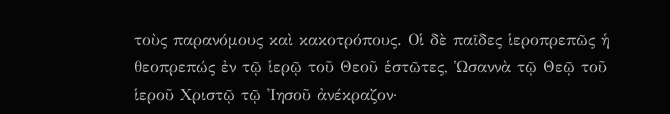τοὺς παρανόμους καὶ κακοτρόπους. Οἱ δὲ παῖδες ἱεροπρεπῶς ἡ θεοπρεπώς ἐν τῷ ἱερῷ τοῦ Θεοῦ ἑστῶτες, Ὡσαννὰ τῷ Θεῷ τοῦ ἱεροῦ Χριστῷ τῷ Ἰησοῦ ἀνέκραζον·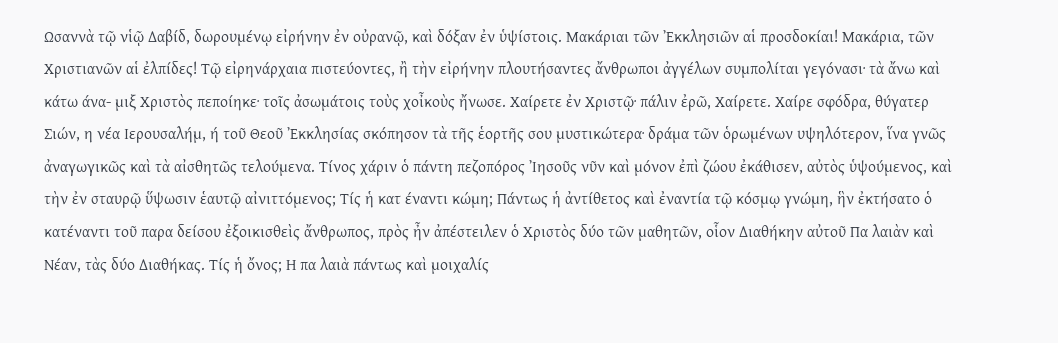Ωσαννὰ τῷ νἱῷ Δαβίδ, δωρουμένῳ εἰρήνην ἐν οὐρανῷ, καὶ δόξαν ἐν ὑψίστοις. Μακάριαι τῶν Ἐκκλησιῶν αἱ προσδοκίαι! Μακάρια, τῶν Χριστιανῶν αἱ ἐλπίδες! Τῷ εἰρηνάρχαια πιστεύοντες, ἢ τὴν εἰρήνην πλουτήσαντες ἄνθρωποι ἀγγέλων συμπολίται γεγόνασι· τὰ ἄνω καὶ κάτω άνα- μιξ Χριστὸς πεποίηκε· τοῖς ἀσωμάτοις τοὺς χοἶκοὺς ἤνωσε. Χαίρετε ἐν Χριστῷ· πάλιν ἐρῶ, Χαίρετε. Χαίρε σφόδρα, θύγατερ Σιών, η νέα Ιερουσαλήμ, ή τοῦ Θεοῦ Ἐκκλησίας σκόπησον τὰ τῆς ἑορτῆς σου μυστικώτερα· δράμα τῶν ὁρωμένων υψηλότερον, ἵνα γνῶς ἀναγωγικῶς καὶ τὰ αἰσθητῶς τελούμενα. Τίνος χάριν ὁ πάντη πεζοπόρος Ἰησοῦς νῦν καὶ μόνον ἐπὶ ζώου ἐκάθισεν, αὐτὸς ὑψούμενος, καὶ τὴν ἐν σταυρῷ ὕψωσιν ἑαυτῷ αἰνιττόμενος; Τίς ἡ κατ έναντι κώμη; Πάντως ἡ ἀντίθετος καὶ ἐναντία τῷ κόσμῳ γνώμη, ἣν ἐκτήσατο ὁ κατέναντι τοῦ παρα δείσου ἐξοικισθεὶς ἄνθρωπος, πρὸς ἦν ἀπέστειλεν ὁ Χριστὸς δύο τῶν μαθητῶν, οἷον Διαθήκην αὐτοῦ Πα λαιὰν καὶ Νέαν, τὰς δύο Διαθήκας. Τίς ἡ ὄνος; Η πα λαιὰ πάντως καὶ μοιχαλίς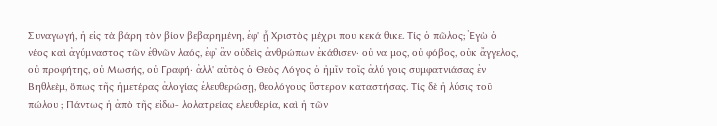Συναγωγή, ἡ εἰς τὰ βάρη τὸν βίον βεβαρημένη, ἐφ' ᾗ Χριστὸς μέχρι που κεκά θικε. Τίς ὁ πῶλος; Ἐγὼ ὁ νέος καὶ ἀγύμναστος τῶν ἐθνῶν λαός, ἐφ᾽ ἂν οὐδεὶς ἀνθρώπων ἐκάθισεν· οὐ να μος, οὐ φόβος, οὐκ ἄγγελος, οὐ προφήτης, οὐ Μωσής, οὐ Γραφή· ἀλλ' αὐτὸς ὁ Θεὸς Λόγος ὁ ἡμῖν τοῖς ἀλύ γοις συμφατνιάσας ἐν Βηθλεὲμ, ὅπως τῆς ἡμετέρας ἀλογίας ἐλευθερώσῃ, θεολόγους ὕστερον καταστήσας. Τίς δὲ ἡ λύσις τοῦ πώλου ; Πάντως ἡ ἀπὸ τῆς εἰδω- λολατρείας ελευθερία, καὶ ἡ τῶν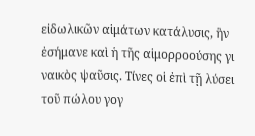εἰδωλικῶν αἱμάτων κατάλυσις, ἣν ἐσήμανε καὶ ἡ τῆς αἱμορροούσης γι ναικὸς ψαῦσις. Τίνες οἱ ἐπὶ τῇ λύσει τοῦ πώλου γογ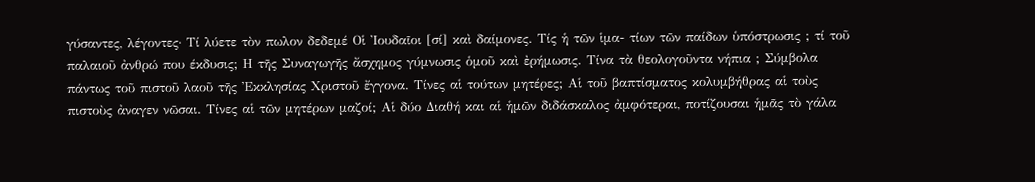γύσαντες, λέγοντες· Τί λύετε τὸν πωλον δεδεμέ Οἱ Ἰουδαῖοι [σί] καὶ δαίμονες. Τίς ἡ τῶν ἱμα- τίων τῶν παίδων ὑπόστρωσις ; τί τοῦ παλαιοῦ ἀνθρώ που έκδυσις; Η τῆς Συναγωγῆς ἄσχημος γύμνωσις ὁμοῦ καὶ ἐρήμωσις. Τίνα τὰ θεολογοῦντα νήπια ; Σύμβολα πάντως τοῦ πιστοῦ λαοῦ τῆς Ἐκκλησίας Χριστοῦ ἔγγονα. Τίνες αἱ τούτων μητέρες; Αἱ τοῦ βαπτίσματος κολυμβήθρας αἱ τοὺς πιστοὺς ἀναγεν νῶσαι. Τίνες αἱ τῶν μητέρων μαζοί; Αἱ δύο Διαθή και αἱ ἡμῶν διδάσκαλος ἀμφότεραι, ποτίζουσαι ἡμᾶς τὸ γάλα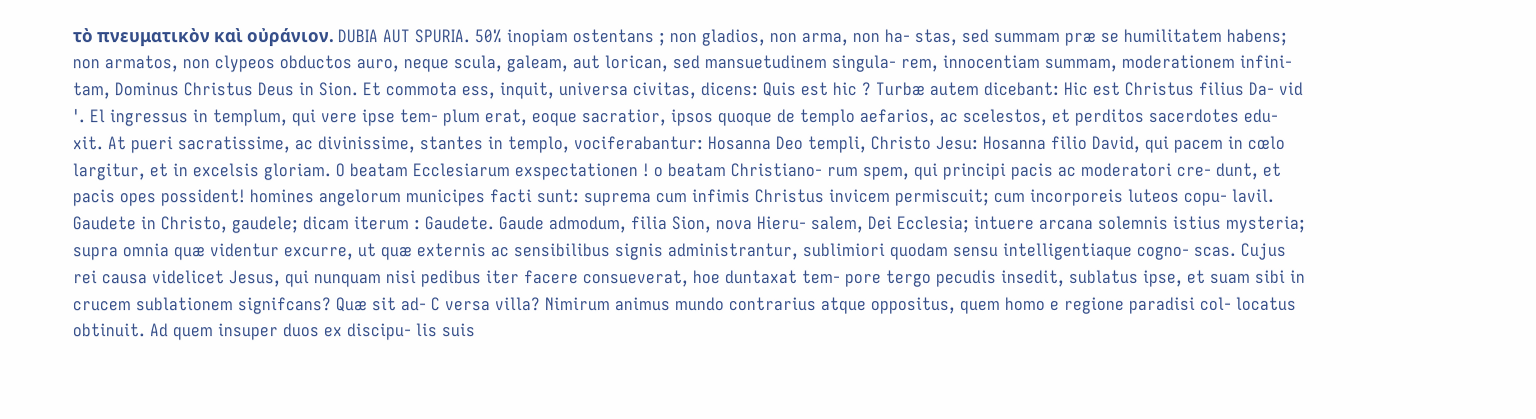τὸ πνευματικὸν καὶ οὐράνιον. DUBIA AUT SPURIA. 50% inopiam ostentans ; non gladios, non arma, non ha- stas, sed summam præ se humilitatem habens; non armatos, non clypeos obductos auro, neque scula, galeam, aut lorican, sed mansuetudinem singula- rem, innocentiam summam, moderationem infini- tam, Dominus Christus Deus in Sion. Et commota ess, inquit, universa civitas, dicens: Quis est hic ? Turbæ autem dicebant: Hic est Christus filius Da- vid '. El ingressus in templum, qui vere ipse tem- plum erat, eoque sacratior, ipsos quoque de templo aefarios, ac scelestos, et perditos sacerdotes edu- xit. At pueri sacratissime, ac divinissime, stantes in templo, vociferabantur: Hosanna Deo templi, Christo Jesu: Hosanna filio David, qui pacem in cœlo largitur, et in excelsis gloriam. O beatam Ecclesiarum exspectationen ! o beatam Christiano- rum spem, qui principi pacis ac moderatori cre- dunt, et pacis opes possident! homines angelorum municipes facti sunt: suprema cum infimis Christus invicem permiscuit; cum incorporeis luteos copu- lavil. Gaudete in Christo, gaudele; dicam iterum : Gaudete. Gaude admodum, filia Sion, nova Hieru- salem, Dei Ecclesia; intuere arcana solemnis istius mysteria; supra omnia quæ videntur excurre, ut quæ externis ac sensibilibus signis administrantur, sublimiori quodam sensu intelligentiaque cogno- scas. Cujus rei causa videlicet Jesus, qui nunquam nisi pedibus iter facere consueverat, hoe duntaxat tem- pore tergo pecudis insedit, sublatus ipse, et suam sibi in crucem sublationem signifcans? Quæ sit ad- C versa villa? Nimirum animus mundo contrarius atque oppositus, quem homo e regione paradisi col- locatus obtinuit. Ad quem insuper duos ex discipu- lis suis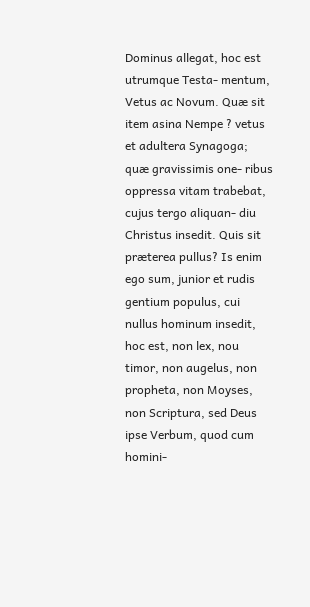Dominus allegat, hoc est utrumque Testa- mentum, Vetus ac Novum. Quæ sit item asina Nempe ? vetus et adultera Synagoga; quæ gravissimis one- ribus oppressa vitam trabebat, cujus tergo aliquan- diu Christus insedit. Quis sit præterea pullus? Is enim ego sum, junior et rudis gentium populus, cui nullus hominum insedit, hoc est, non lex, nou timor, non augelus, non propheta, non Moyses, non Scriptura, sed Deus ipse Verbum, quod cum homini-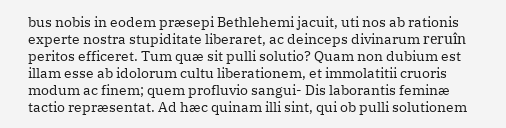bus nobis in eodem præsepi Bethlehemi jacuit, uti nos ab rationis experte nostra stupiditate liberaret, ac deinceps divinarum reruîn peritos efficeret. Tum quæ sit pulli solutio? Quam non dubium est illam esse ab idolorum cultu liberationem, et immolatitii cruoris modum ac finem; quem profluvio sangui- Dis laborantis feminæ tactio repræsentat. Ad hæc quinam illi sint, qui ob pulli solutionem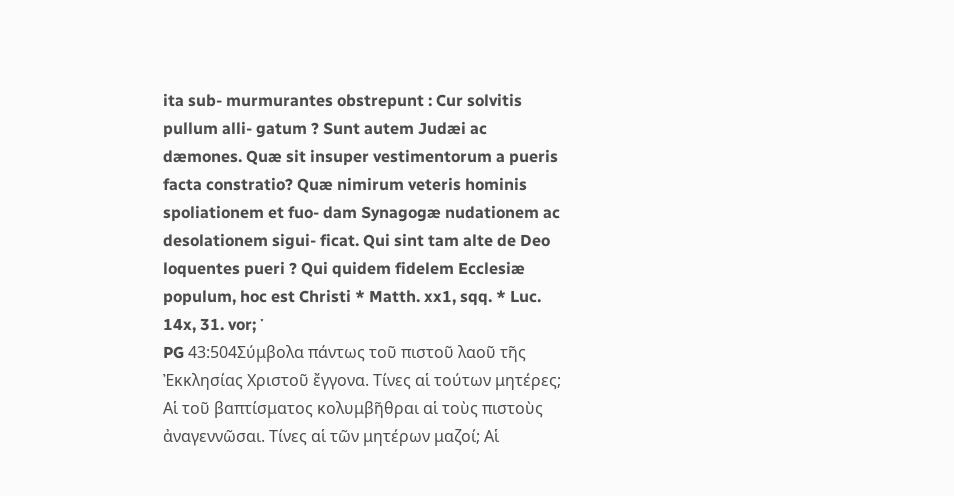ita sub- murmurantes obstrepunt : Cur solvitis pullum alli- gatum ? Sunt autem Judæi ac dæmones. Quæ sit insuper vestimentorum a pueris facta constratio? Quæ nimirum veteris hominis spoliationem et fuo- dam Synagogæ nudationem ac desolationem sigui- ficat. Qui sint tam alte de Deo loquentes pueri ? Qui quidem fidelem Ecclesiæ populum, hoc est Christi * Matth. xx1, sqq. * Luc. 14x, 31. vor; ་
PG 43:504Σύμβολα πάντως τοῦ πιστοῦ λαοῦ τῆς Ἐκκλησίας Χριστοῦ ἔγγονα. Τίνες αἱ τούτων μητέρες; Αἱ τοῦ βαπτίσματος κολυμβῆθραι αἱ τοὺς πιστοὺς ἀναγεννῶσαι. Τίνες αἱ τῶν μητέρων μαζοί; Αἱ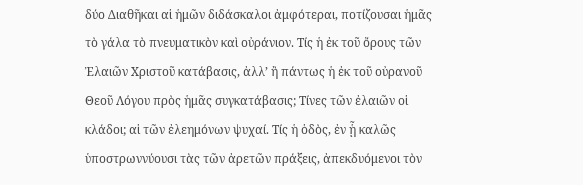δύο Διαθῆκαι αἱ ἡμῶν διδάσκαλοι ἀμφότεραι, ποτίζουσαι ἡμᾶς τὸ γάλα τὸ πνευματικὸν καὶ οὐράνιον. Τίς ἡ ἐκ τοῦ ὄρους τῶν Ἐλαιῶν Χριστοῦ κατάβασις, ἀλλ’ ἢ πάντως ἡ ἐκ τοῦ οὐρανοῦ Θεοῦ Λόγου πρὸς ἡμᾶς συγκατάβασις; Τίνες τῶν ἐλαιῶν οἱ κλάδοι; αἱ τῶν ἐλεημόνων ψυχαί. Τίς ἡ ὁδὸς, ἐν ᾗ καλῶς ὑποστρωννύουσι τὰς τῶν ἀρετῶν πράξεις, ἀπεκδυόμενοι τὸν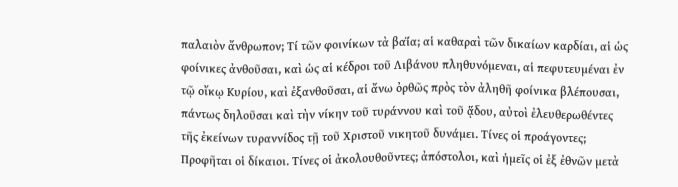παλαιὸν ἄνθρωπον; Τί τῶν φοινίκων τὰ βαί̈α; αἱ καθαραὶ τῶν δικαίων καρδίαι, αἱ ὡς φοίνικες ἀνθοῦσαι, καὶ ὡς αἱ κέδροι τοῦ Λιβάνου πληθυνόμεναι, αἱ πεφυτευμέναι ἐν τῷ οἴκῳ Κυρίου, καὶ ἐξανθοῦσαι, αἱ ἄνω ὀρθῶς πρὸς τὸν ἀληθῆ φοίνικα βλέπουσαι, πάντως δηλοῦσαι καὶ τὴν νίκην τοῦ τυράννου καὶ τοῦ ᾅδου, αὐτοὶ ἐλευθερωθέντες τῆς ἐκείνων τυραννίδος τῇ τοῦ Χριστοῦ νικητοῦ δυνάμει. Τίνες οἱ προάγοντες; Προφῆται οἱ δίκαιοι. Τίνες οἱ ἀκολουθοῦντες; ἀπόστολοι, καὶ ἡμεῖς οἱ ἐξ ἐθνῶν μετὰ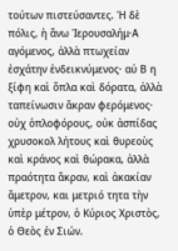τούτων πιστεύσαντες. Ἡ δὲ πόλις, ἡ ἄνω Ἰερουσαλήμ·Α αγόμενος, ἀλλὰ πτωχείαν ἐσχάτην ἐνδεικνύμενος· αὐ Β η ξίφη καὶ ὅπλα καὶ δόρατα, ἀλλὰ ταπείνωσιν ἄκραν φερόμενος· οὐχ ὁπλοφόρους, οὐκ ἀσπίδας χρυσοκολ λήτους καὶ θυρεοὺς καὶ κράνος καὶ θώρακα, ἀλλὰ πραότητα ἄκραν, καὶ ἀκακίαν ἄμετρον, και μετριό τητα τὴν ὑπὲρ μέτρον, ὁ Κύριος Χριστὸς, ὁ Θεὸς ἐν Σιών.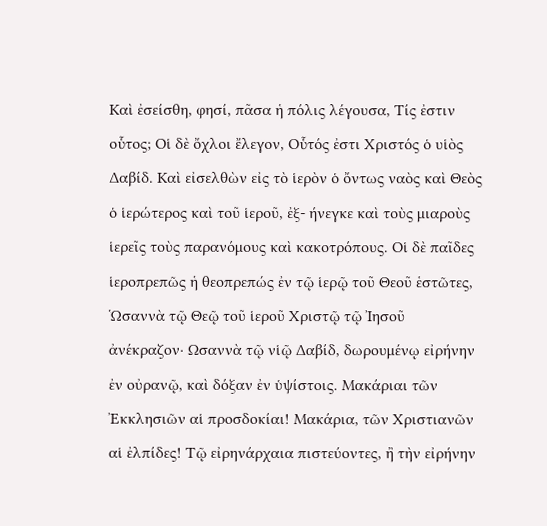Καὶ ἐσείσθη, φησί, πᾶσα ἡ πόλις λέγουσα, Τίς ἐστιν οὗτος; Οἱ δὲ ὄχλοι ἔλεγον, Οὗτός ἐστι Χριστός ὁ υἱὸς Δαβίδ. Καὶ εἰσελθὼν εἰς τὸ ἱερὸν ὁ ὄντως ναὸς καὶ Θεὸς ὁ ἱερώτερος καὶ τοῦ ἱεροῦ, ἐξ- ήνεγκε καὶ τοὺς μιαροὺς ἱερεῖς τοὺς παρανόμους καὶ κακοτρόπους. Οἱ δὲ παῖδες ἱεροπρεπῶς ἡ θεοπρεπώς ἐν τῷ ἱερῷ τοῦ Θεοῦ ἑστῶτες, Ὡσαννὰ τῷ Θεῷ τοῦ ἱεροῦ Χριστῷ τῷ Ἰησοῦ ἀνέκραζον· Ωσαννὰ τῷ νἱῷ Δαβίδ, δωρουμένῳ εἰρήνην ἐν οὐρανῷ, καὶ δόξαν ἐν ὑψίστοις. Μακάριαι τῶν Ἐκκλησιῶν αἱ προσδοκίαι! Μακάρια, τῶν Χριστιανῶν αἱ ἐλπίδες! Τῷ εἰρηνάρχαια πιστεύοντες, ἢ τὴν εἰρήνην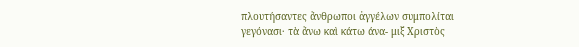πλουτήσαντες ἄνθρωποι ἀγγέλων συμπολίται γεγόνασι· τὰ ἄνω καὶ κάτω άνα- μιξ Χριστὸς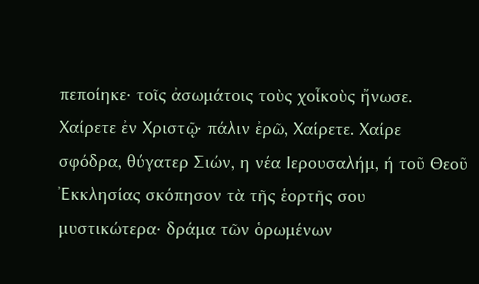πεποίηκε· τοῖς ἀσωμάτοις τοὺς χοἶκοὺς ἤνωσε. Χαίρετε ἐν Χριστῷ· πάλιν ἐρῶ, Χαίρετε. Χαίρε σφόδρα, θύγατερ Σιών, η νέα Ιερουσαλήμ, ή τοῦ Θεοῦ Ἐκκλησίας σκόπησον τὰ τῆς ἑορτῆς σου μυστικώτερα· δράμα τῶν ὁρωμένων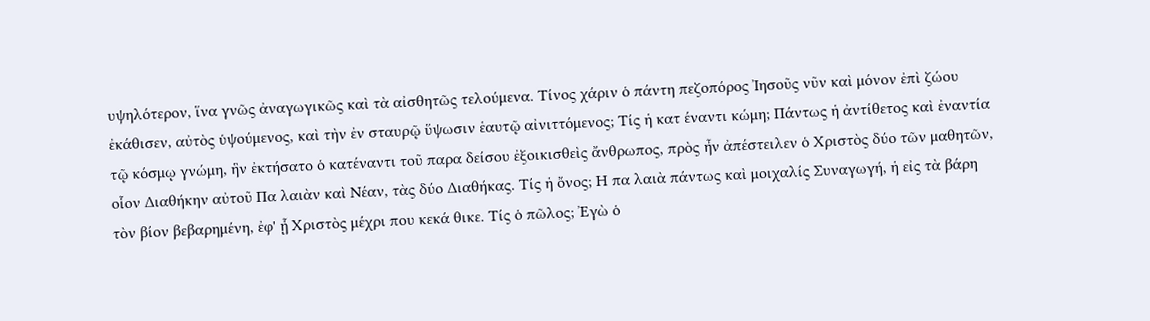υψηλότερον, ἵνα γνῶς ἀναγωγικῶς καὶ τὰ αἰσθητῶς τελούμενα. Τίνος χάριν ὁ πάντη πεζοπόρος Ἰησοῦς νῦν καὶ μόνον ἐπὶ ζώου ἐκάθισεν, αὐτὸς ὑψούμενος, καὶ τὴν ἐν σταυρῷ ὕψωσιν ἑαυτῷ αἰνιττόμενος; Τίς ἡ κατ έναντι κώμη; Πάντως ἡ ἀντίθετος καὶ ἐναντία τῷ κόσμῳ γνώμη, ἣν ἐκτήσατο ὁ κατέναντι τοῦ παρα δείσου ἐξοικισθεὶς ἄνθρωπος, πρὸς ἦν ἀπέστειλεν ὁ Χριστὸς δύο τῶν μαθητῶν, οἷον Διαθήκην αὐτοῦ Πα λαιὰν καὶ Νέαν, τὰς δύο Διαθήκας. Τίς ἡ ὄνος; Η πα λαιὰ πάντως καὶ μοιχαλίς Συναγωγή, ἡ εἰς τὰ βάρη τὸν βίον βεβαρημένη, ἐφ' ᾗ Χριστὸς μέχρι που κεκά θικε. Τίς ὁ πῶλος; Ἐγὼ ὁ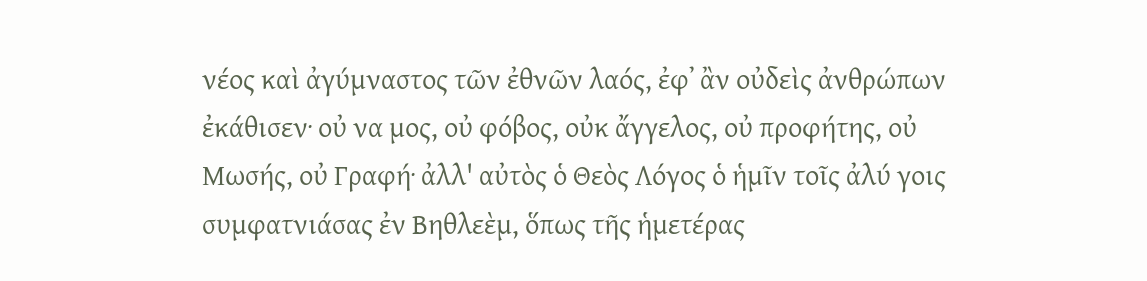νέος καὶ ἀγύμναστος τῶν ἐθνῶν λαός, ἐφ᾽ ἂν οὐδεὶς ἀνθρώπων ἐκάθισεν· οὐ να μος, οὐ φόβος, οὐκ ἄγγελος, οὐ προφήτης, οὐ Μωσής, οὐ Γραφή· ἀλλ' αὐτὸς ὁ Θεὸς Λόγος ὁ ἡμῖν τοῖς ἀλύ γοις συμφατνιάσας ἐν Βηθλεὲμ, ὅπως τῆς ἡμετέρας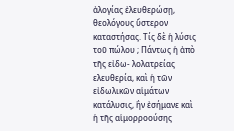ἀλογίας ἐλευθερώσῃ, θεολόγους ὕστερον καταστήσας. Τίς δὲ ἡ λύσις τοῦ πώλου ; Πάντως ἡ ἀπὸ τῆς εἰδω- λολατρείας ελευθερία, καὶ ἡ τῶν εἰδωλικῶν αἱμάτων κατάλυσις, ἣν ἐσήμανε καὶ ἡ τῆς αἱμορροούσης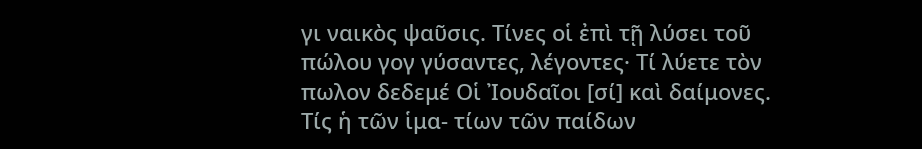γι ναικὸς ψαῦσις. Τίνες οἱ ἐπὶ τῇ λύσει τοῦ πώλου γογ γύσαντες, λέγοντες· Τί λύετε τὸν πωλον δεδεμέ Οἱ Ἰουδαῖοι [σί] καὶ δαίμονες. Τίς ἡ τῶν ἱμα- τίων τῶν παίδων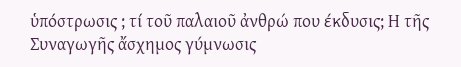ὑπόστρωσις ; τί τοῦ παλαιοῦ ἀνθρώ που έκδυσις; Η τῆς Συναγωγῆς ἄσχημος γύμνωσις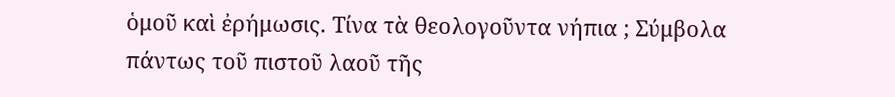ὁμοῦ καὶ ἐρήμωσις. Τίνα τὰ θεολογοῦντα νήπια ; Σύμβολα πάντως τοῦ πιστοῦ λαοῦ τῆς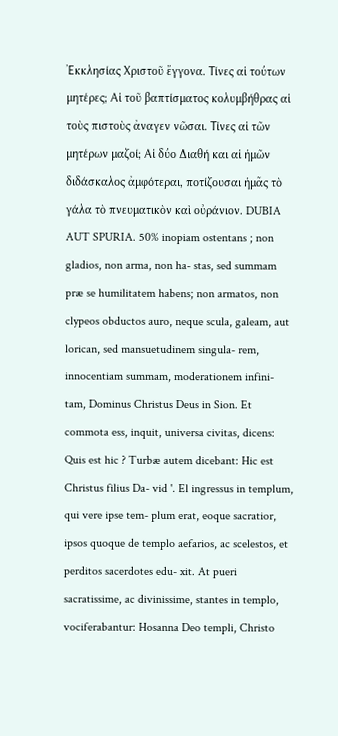Ἐκκλησίας Χριστοῦ ἔγγονα. Τίνες αἱ τούτων μητέρες; Αἱ τοῦ βαπτίσματος κολυμβήθρας αἱ τοὺς πιστοὺς ἀναγεν νῶσαι. Τίνες αἱ τῶν μητέρων μαζοί; Αἱ δύο Διαθή και αἱ ἡμῶν διδάσκαλος ἀμφότεραι, ποτίζουσαι ἡμᾶς τὸ γάλα τὸ πνευματικὸν καὶ οὐράνιον. DUBIA AUT SPURIA. 50% inopiam ostentans ; non gladios, non arma, non ha- stas, sed summam præ se humilitatem habens; non armatos, non clypeos obductos auro, neque scula, galeam, aut lorican, sed mansuetudinem singula- rem, innocentiam summam, moderationem infini- tam, Dominus Christus Deus in Sion. Et commota ess, inquit, universa civitas, dicens: Quis est hic ? Turbæ autem dicebant: Hic est Christus filius Da- vid '. El ingressus in templum, qui vere ipse tem- plum erat, eoque sacratior, ipsos quoque de templo aefarios, ac scelestos, et perditos sacerdotes edu- xit. At pueri sacratissime, ac divinissime, stantes in templo, vociferabantur: Hosanna Deo templi, Christo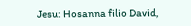Jesu: Hosanna filio David,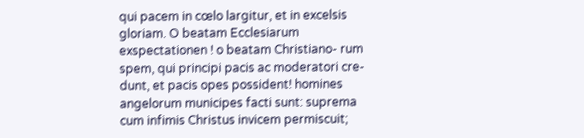qui pacem in cœlo largitur, et in excelsis gloriam. O beatam Ecclesiarum exspectationen ! o beatam Christiano- rum spem, qui principi pacis ac moderatori cre- dunt, et pacis opes possident! homines angelorum municipes facti sunt: suprema cum infimis Christus invicem permiscuit;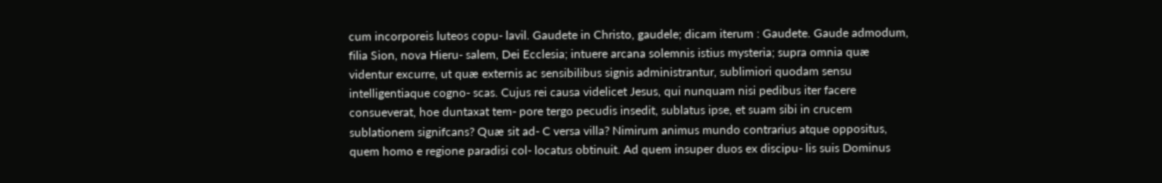cum incorporeis luteos copu- lavil. Gaudete in Christo, gaudele; dicam iterum : Gaudete. Gaude admodum, filia Sion, nova Hieru- salem, Dei Ecclesia; intuere arcana solemnis istius mysteria; supra omnia quæ videntur excurre, ut quæ externis ac sensibilibus signis administrantur, sublimiori quodam sensu intelligentiaque cogno- scas. Cujus rei causa videlicet Jesus, qui nunquam nisi pedibus iter facere consueverat, hoe duntaxat tem- pore tergo pecudis insedit, sublatus ipse, et suam sibi in crucem sublationem signifcans? Quæ sit ad- C versa villa? Nimirum animus mundo contrarius atque oppositus, quem homo e regione paradisi col- locatus obtinuit. Ad quem insuper duos ex discipu- lis suis Dominus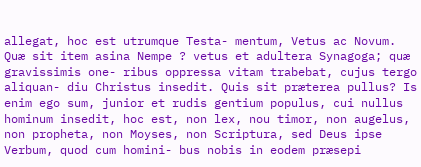allegat, hoc est utrumque Testa- mentum, Vetus ac Novum. Quæ sit item asina Nempe ? vetus et adultera Synagoga; quæ gravissimis one- ribus oppressa vitam trabebat, cujus tergo aliquan- diu Christus insedit. Quis sit præterea pullus? Is enim ego sum, junior et rudis gentium populus, cui nullus hominum insedit, hoc est, non lex, nou timor, non augelus, non propheta, non Moyses, non Scriptura, sed Deus ipse Verbum, quod cum homini- bus nobis in eodem præsepi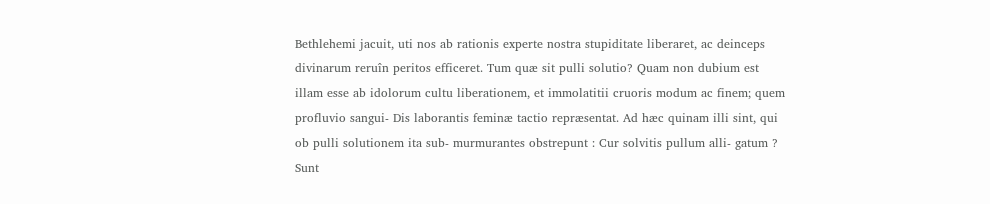Bethlehemi jacuit, uti nos ab rationis experte nostra stupiditate liberaret, ac deinceps divinarum reruîn peritos efficeret. Tum quæ sit pulli solutio? Quam non dubium est illam esse ab idolorum cultu liberationem, et immolatitii cruoris modum ac finem; quem profluvio sangui- Dis laborantis feminæ tactio repræsentat. Ad hæc quinam illi sint, qui ob pulli solutionem ita sub- murmurantes obstrepunt : Cur solvitis pullum alli- gatum ? Sunt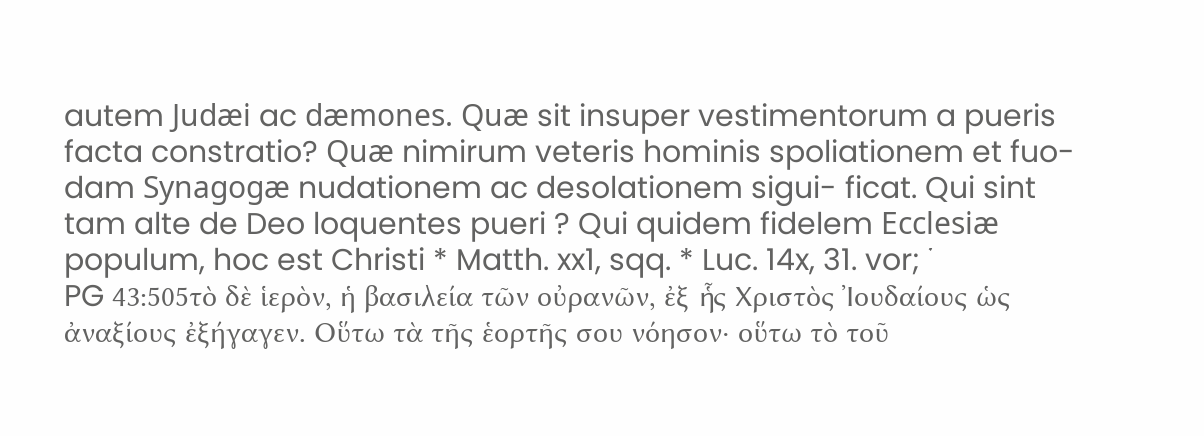autem Judæi ac dæmones. Quæ sit insuper vestimentorum a pueris facta constratio? Quæ nimirum veteris hominis spoliationem et fuo- dam Synagogæ nudationem ac desolationem sigui- ficat. Qui sint tam alte de Deo loquentes pueri ? Qui quidem fidelem Ecclesiæ populum, hoc est Christi * Matth. xx1, sqq. * Luc. 14x, 31. vor; ་
PG 43:505τὸ δὲ ἱερὸν, ἡ βασιλεία τῶν οὐρανῶν, ἐξ ἧς Χριστὸς Ἰουδαίους ὡς ἀναξίους ἐξήγαγεν. Οὕτω τὰ τῆς ἑορτῆς σου νόησον· οὕτω τὸ τοῦ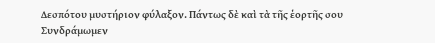Δεσπότου μυστήριον φύλαξον. Πάντως δὲ καὶ τὰ τῆς ἑορτῆς σου Συνδράμωμεν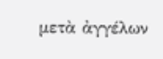μετὰ ἀγγέλων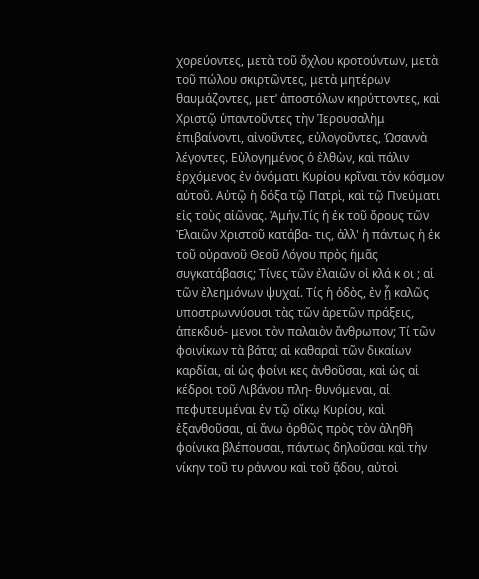χορεύοντες, μετὰ τοῦ ὄχλου κροτούντων, μετὰ τοῦ πώλου σκιρτῶντες, μετὰ μητέρων θαυμάζοντες, μετ’ ἀποστόλων κηρύττοντες, καὶ Χριστῷ ὑπαντοῦντες τὴν Ἱερουσαλὴμ ἐπιβαίνοντι, αἰνοῦντες, εὐλογοῦντες, Ὡσαννὰ λέγοντες. Εὐλογημένος ὁ ἐλθὼν, καὶ πάλιν ἐρχόμενος ἐν ὀνόματι Κυρίου κρῖναι τὸν κόσμον αὐτοῦ. Αὐτῷ ἡ δόξα τῷ Πατρὶ, καὶ τῷ Πνεύματι εἰς τοὺς αἰῶνας. Ἀμήν.Τίς ἡ ἐκ τοῦ ὄρους τῶν Ἐλαιῶν Χριστοῦ κατάβα- τις, ἀλλ' ἡ πάντως ἡ ἐκ τοῦ οὐρανοῦ Θεοῦ Λόγου πρὸς ἡμᾶς συγκατάβασις; Τίνες τῶν ἐλαιῶν οἱ κλά κ οι ; αἱ τῶν ἐλεημόνων ψυχαί. Τίς ἡ ὁδὸς, ἐν ᾗ καλῶς υποστρωννύουσι τὰς τῶν ἀρετῶν πράξεις, ἀπεκδυό- μενοι τὸν παλαιὸν ἄνθρωπον; Τί τῶν φοινίκων τὰ βάτα; αἱ καθαραὶ τῶν δικαίων καρδίαι, αἱ ὡς φοίνι κες ἀνθοῦσαι, καὶ ὡς αἱ κέδροι τοῦ Λιβάνου πλη- θυνόμεναι, αἱ πεφυτευμέναι ἐν τῷ οἴκῳ Κυρίου, καὶ ἐξανθοῦσαι, αἱ ἄνω ὀρθῶς πρὸς τὸν ἀληθῆ φοίνικα βλέπουσαι, πάντως δηλοῦσαι καὶ τὴν νίκην τοῦ τυ ράννου καὶ τοῦ ᾅδου, αὐτοὶ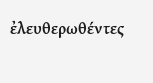ἐλευθερωθέντες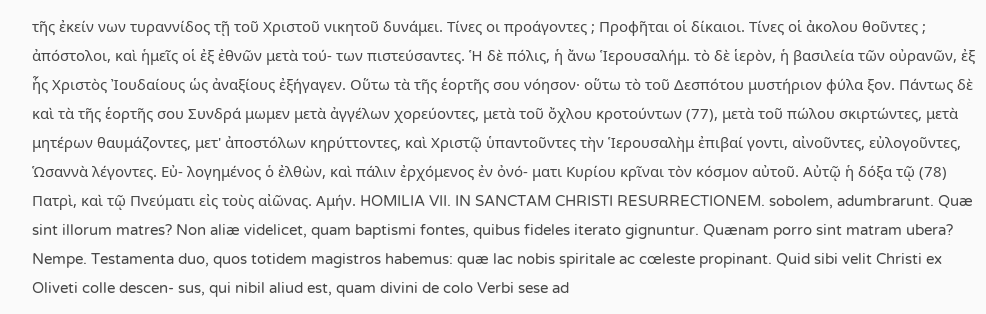τῆς ἐκείν νων τυραννίδος τῇ τοῦ Χριστοῦ νικητοῦ δυνάμει. Τίνες οι προάγοντες ; Προφῆται οἱ δίκαιοι. Τίνες οἱ ἀκολου θοῦντες ; ἀπόστολοι, καὶ ἡμεῖς οἱ ἐξ ἐθνῶν μετὰ τού- των πιστεύσαντες. Ἡ δὲ πόλις, ἡ ἄνω Ἱερουσαλήμ. τὸ δὲ ἱερὸν, ἡ βασιλεία τῶν οὐρανῶν, ἐξ ἧς Χριστὸς Ἰουδαίους ὡς ἀναξίους ἐξήγαγεν. Οὕτω τὰ τῆς ἑορτῆς σου νόησον· οὕτω τὸ τοῦ Δεσπότου μυστήριον φύλα ξον. Πάντως δὲ καὶ τὰ τῆς ἑορτῆς σου Συνδρά μωμεν μετὰ ἀγγέλων χορεύοντες, μετὰ τοῦ ὄχλου κροτούντων (77), μετὰ τοῦ πώλου σκιρτώντες, μετὰ μητέρων θαυμάζοντες, μετ' ἀποστόλων κηρύττοντες, καὶ Χριστῷ ὑπαντοῦντες τὴν Ἱερουσαλὴμ ἐπιβαί γοντι, αἰνοῦντες, εὐλογοῦντες, Ὡσαννὰ λέγοντες. Εὐ- λογημένος ὁ ἐλθὼν, καὶ πάλιν ἐρχόμενος ἐν ὀνό- ματι Κυρίου κρῖναι τὸν κόσμον αὐτοῦ. Αὐτῷ ἡ δόξα τῷ (78) Πατρὶ, καὶ τῷ Πνεύματι εἰς τοὺς αἰῶνας. Αμήν. HOMILIA VII. IN SANCTAM CHRISTI RESURRECTIONEM. sobolem, adumbrarunt. Quæ sint illorum matres? Non aliæ videlicet, quam baptismi fontes, quibus fideles iterato gignuntur. Quænam porro sint matram ubera? Nempe. Testamenta duo, quos totidem magistros habemus: quæ lac nobis spiritale ac cœleste propinant. Quid sibi velit Christi ex Oliveti colle descen- sus, qui nibil aliud est, quam divini de colo Verbi sese ad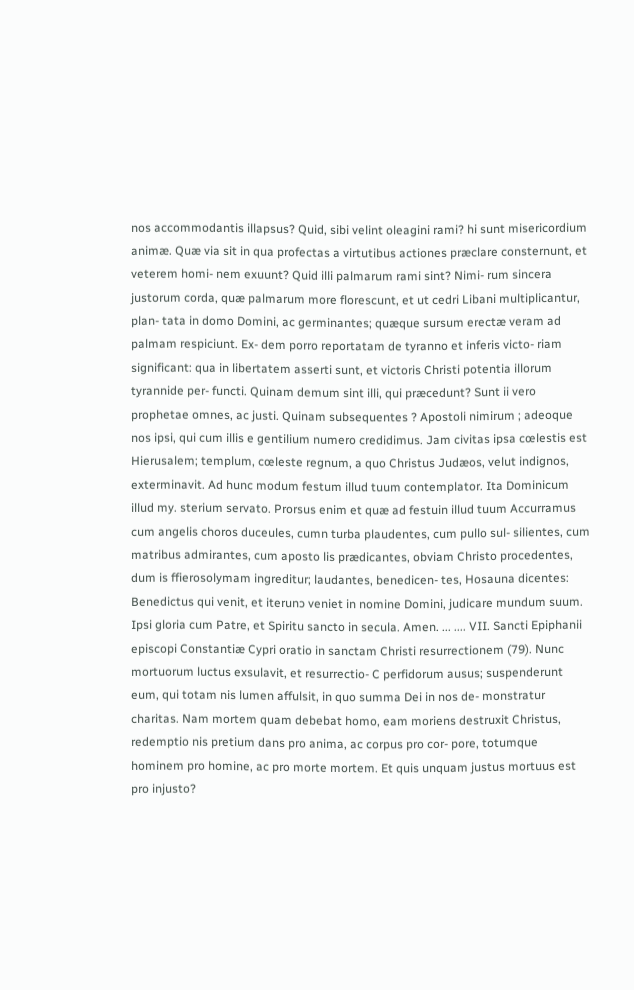nos accommodantis illapsus? Quid, sibi velint oleagini rami? hi sunt misericordium animæ. Quæ via sit in qua profectas a virtutibus actiones præclare consternunt, et veterem homi- nem exuunt? Quid illi palmarum rami sint? Nimi- rum sincera justorum corda, quæ palmarum more florescunt, et ut cedri Libani multiplicantur, plan- tata in domo Domini, ac germinantes; quæque sursum erectæ veram ad palmam respiciunt. Ex- dem porro reportatam de tyranno et inferis victo- riam significant: qua in libertatem asserti sunt, et victoris Christi potentia illorum tyrannide per- functi. Quinam demum sint illi, qui præcedunt? Sunt ii vero prophetae omnes, ac justi. Quinam subsequentes ? Apostoli nimirum ; adeoque nos ipsi, qui cum illis e gentilium numero credidimus. Jam civitas ipsa cœlestis est Hierusalem; templum, cœleste regnum, a quo Christus Judæos, velut indignos, exterminavit. Ad hunc modum festum illud tuum contemplator. Ita Dominicum illud my. sterium servato. Prorsus enim et quæ ad festuin illud tuum Accurramus cum angelis choros duceules, cumn turba plaudentes, cum pullo sul- silientes, cum matribus admirantes, cum aposto lis prædicantes, obviam Christo procedentes, dum is ffierosolymam ingreditur; laudantes, benedicen- tes, Hosauna dicentes: Benedictus qui venit, et iterunɔ veniet in nomine Domini, judicare mundum suum. Ipsi gloria cum Patre, et Spiritu sancto in secula. Amen. ... .... VII. Sancti Epiphanii episcopi Constantiæ Cypri oratio in sanctam Christi resurrectionem (79). Nunc mortuorum luctus exsulavit, et resurrectio- C perfidorum ausus; suspenderunt eum, qui totam nis lumen affulsit, in quo summa Dei in nos de- monstratur charitas. Nam mortem quam debebat homo, eam moriens destruxit Christus, redemptio nis pretium dans pro anima, ac corpus pro cor- pore, totumque hominem pro homine, ac pro morte mortem. Et quis unquam justus mortuus est pro injusto?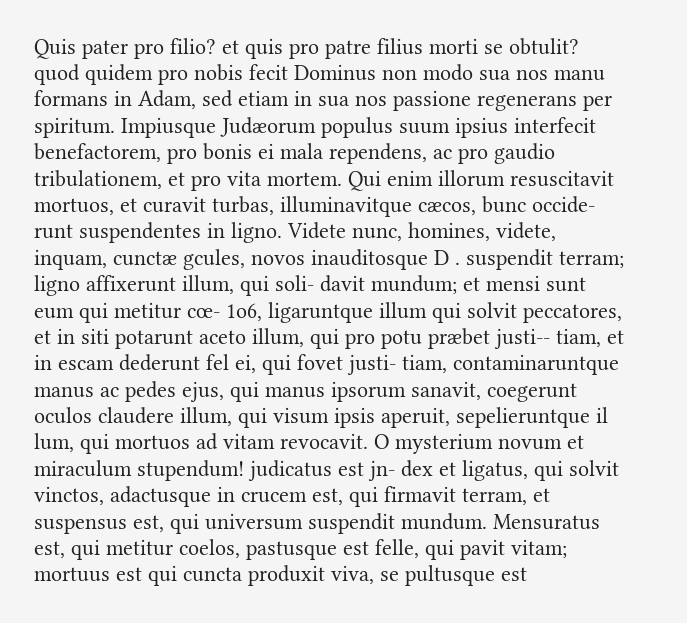Quis pater pro filio? et quis pro patre filius morti se obtulit? quod quidem pro nobis fecit Dominus non modo sua nos manu formans in Adam, sed etiam in sua nos passione regenerans per spiritum. Impiusque Judæorum populus suum ipsius interfecit benefactorem, pro bonis ei mala rependens, ac pro gaudio tribulationem, et pro vita mortem. Qui enim illorum resuscitavit mortuos, et curavit turbas, illuminavitque cæcos, bunc occide- runt suspendentes in ligno. Videte nunc, homines, videte, inquam, cunctæ gcules, novos inauditosque D . suspendit terram; ligno affixerunt illum, qui soli- davit mundum; et mensi sunt eum qui metitur cœ- 1o6, ligaruntque illum qui solvit peccatores, et in siti potarunt aceto illum, qui pro potu præbet justi-- tiam, et in escam dederunt fel ei, qui fovet justi- tiam, contaminaruntque manus ac pedes ejus, qui manus ipsorum sanavit, coegerunt oculos claudere illum, qui visum ipsis aperuit, sepelieruntque il lum, qui mortuos ad vitam revocavit. O mysterium novum et miraculum stupendum! judicatus est jn- dex et ligatus, qui solvit vinctos, adactusque in crucem est, qui firmavit terram, et suspensus est, qui universum suspendit mundum. Mensuratus est, qui metitur coelos, pastusque est felle, qui pavit vitam; mortuus est qui cuncta produxit viva, se pultusque est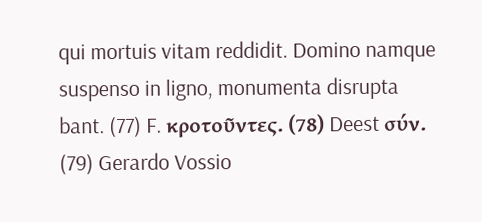qui mortuis vitam reddidit. Domino namque suspenso in ligno, monumenta disrupta bant. (77) F. κροτοῦντες. (78) Deest σύν. (79) Gerardo Vossio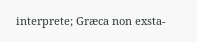interprete; Græca non exsta-